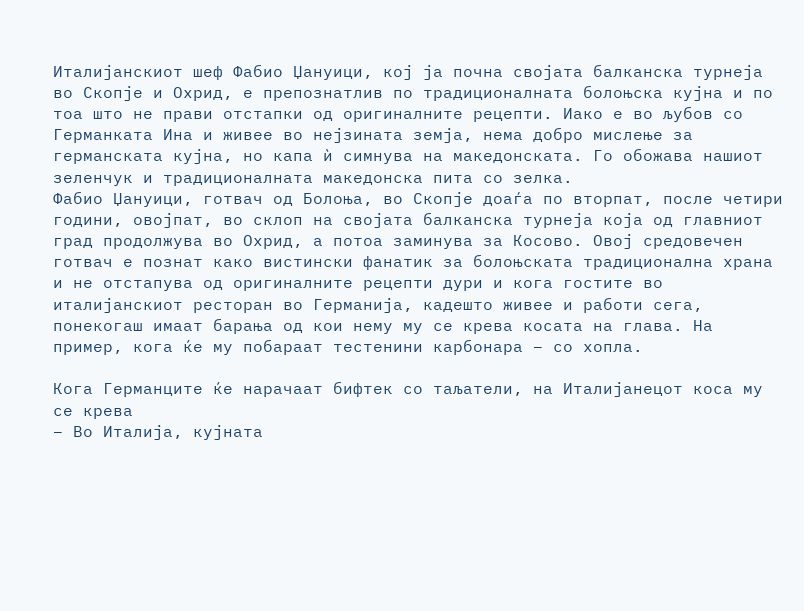Италијанскиот шеф Фабио Џануици, кој ја почна својата балканска турнеја во Скопје и Охрид, е препознатлив по традиционалната болоњска кујна и по тоа што не прави отстапки од оригиналните рецепти. Иако е во љубов со Германката Ина и живее во нејзината земја, нема добро мислење за германската кујна, но капа ѝ симнува на македонската. Го обожава нашиот зеленчук и традиционалната македонска пита со зелка.
Фабио Џануици, готвач од Болоња, во Скопје доаѓа по вторпат, после четири години, овојпат, во склоп на својата балканска турнеја која од главниот град продолжува во Охрид, а потоа заминува за Косово. Овој средовечен готвач е познат како вистински фанатик за болоњската традиционална храна и не отстапува од оригиналните рецепти дури и кога гостите во италијанскиот ресторан во Германија, кадешто живее и работи сега, понекогаш имаат барања од кои нему му се крева косата на глава. На пример, кога ќе му побараат тестенини карбонара – со хопла.

Кога Германците ќе нарачаат бифтек со таљатели, на Италијанецот коса му се крева
– Во Италија, кујната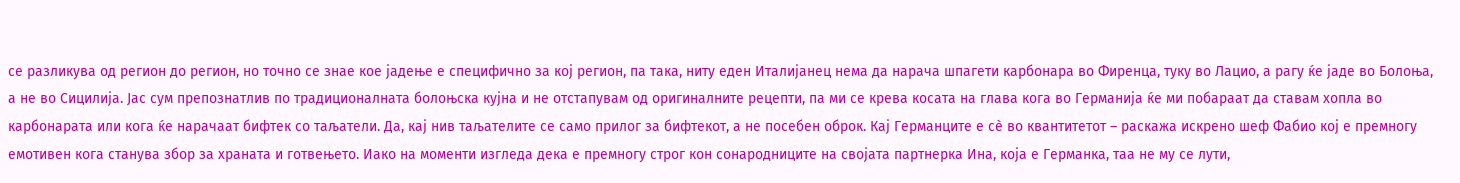се разликува од регион до регион, но точно се знае кое јадење е специфично за кој регион, па така, ниту еден Италијанец нема да нарача шпагети карбонара во Фиренца, туку во Лацио, а рагу ќе јаде во Болоња, а не во Сицилија. Јас сум препознатлив по традиционалната болоњска кујна и не отстапувам од оригиналните рецепти, па ми се крева косата на глава кога во Германија ќе ми побараат да ставам хопла во карбонарата или кога ќе нарачаат бифтек со таљатели. Да, кај нив таљателите се само прилог за бифтекот, а не посебен оброк. Кај Германците е сѐ во квантитетот – раскажа искрено шеф Фабио кој е премногу емотивен кога станува збор за храната и готвењето. Иако на моменти изгледа дека е премногу строг кон сонародниците на својата партнерка Ина, која е Германка, таа не му се лути,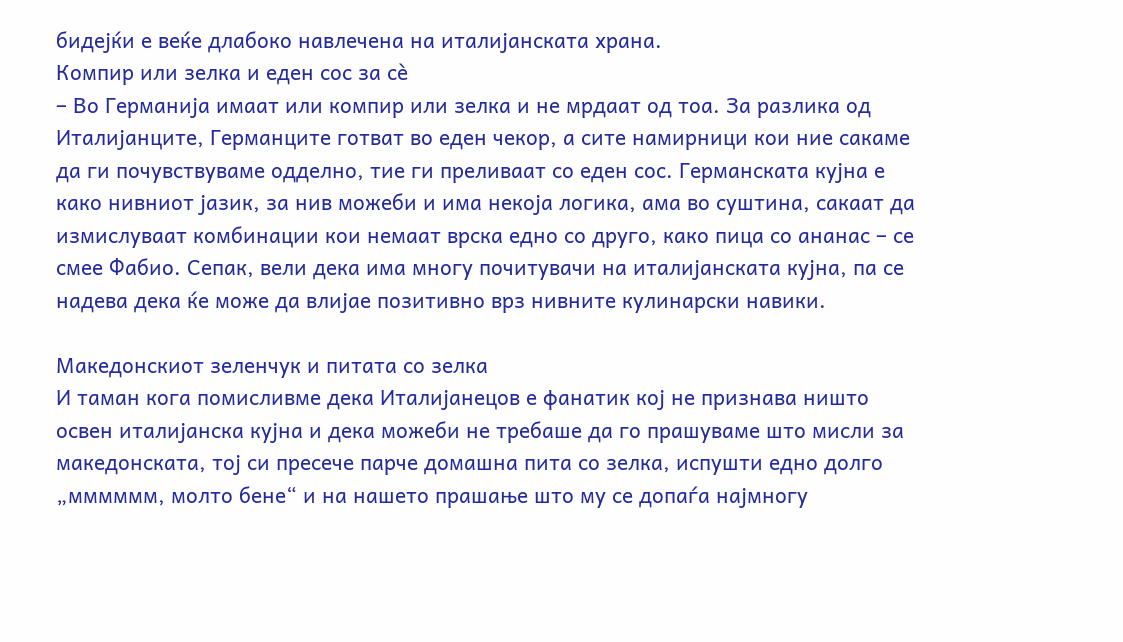бидејќи е веќе длабоко навлечена на италијанската храна.
Компир или зелка и еден сос за сѐ
– Во Германија имаат или компир или зелка и не мрдаат од тоа. За разлика од Италијанците, Германците готват во еден чекор, а сите намирници кои ние сакаме да ги почувствуваме одделно, тие ги преливаат со еден сос. Германската кујна е како нивниот јазик, за нив можеби и има некоја логика, ама во суштина, сакаат да измислуваат комбинации кои немаат врска едно со друго, како пица со ананас – се смее Фабио. Сепак, вели дека има многу почитувачи на италијанската кујна, па се надева дека ќе може да влијае позитивно врз нивните кулинарски навики.

Македонскиот зеленчук и питата со зелка
И таман кога помисливме дека Италијанецов е фанатик кој не признава ништо освен италијанска кујна и дека можеби не требаше да го прашуваме што мисли за македонската, тој си пресече парче домашна пита со зелка, испушти едно долго „мммммм, молто бене“ и на нашето прашање што му се допаѓа најмногу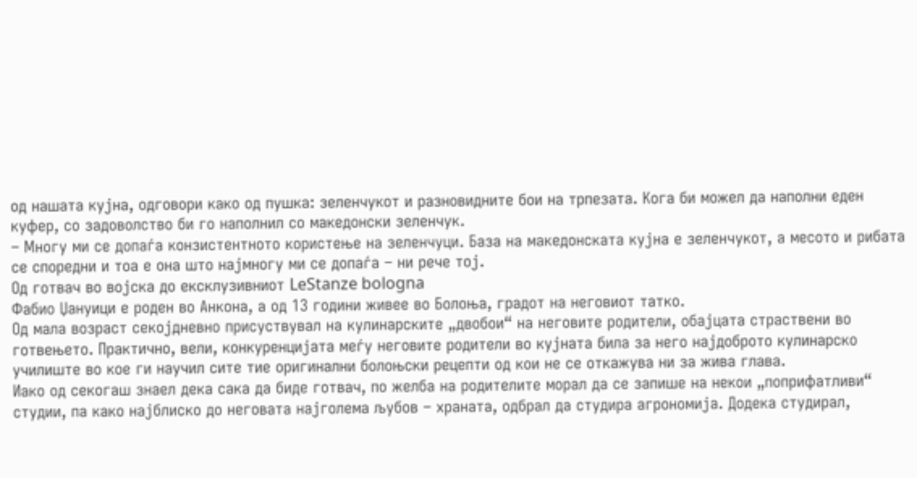од нашата кујна, одговори како од пушка: зеленчукот и разновидните бои на трпезата. Кога би можел да наполни еден куфер, со задоволство би го наполнил со македонски зеленчук.
– Многу ми се допаѓа конзистентното користење на зеленчуци. База на македонската кујна е зеленчукот, а месото и рибата се споредни и тоа е она што најмногу ми се допаѓа – ни рече тој.
Од готвач во војска до ексклузивниот LeStanze bologna
Фабио Џануици е роден во Анкона, а од 13 години живее во Болоња, градот на неговиот татко.
Од мала возраст секојдневно присуствувал на кулинарските „двобои“ на неговите родители, обајцата страствени во готвењето. Практично, вели, конкуренцијата меѓу неговите родители во кујната била за него најдоброто кулинарско училиште во кое ги научил сите тие оригинални болоњски рецепти од кои не се откажува ни за жива глава.
Иако од секогаш знаел дека сака да биде готвач, по желба на родителите морал да се запише на некои „поприфатливи“ студии, па како најблиско до неговата најголема љубов – храната, одбрал да студира агрономија. Додека студирал,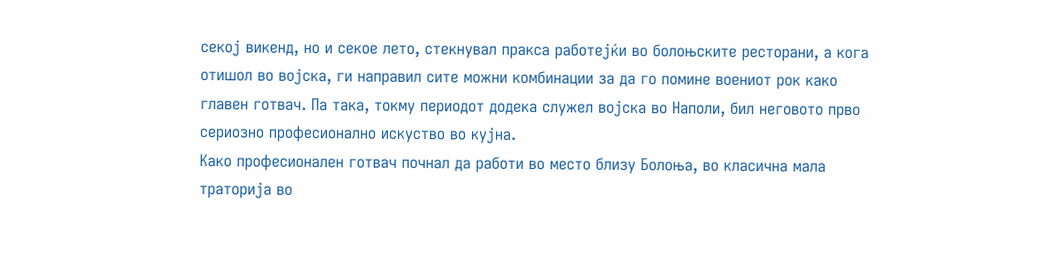секој викенд, но и секое лето, стекнувал пракса работејќи во болоњските ресторани, а кога отишол во војска, ги направил сите можни комбинации за да го помине воениот рок како главен готвач. Па така, токму периодот додека служел војска во Наполи, бил неговото прво сериозно професионално искуство во кујна.
Како професионален готвач почнал да работи во место близу Болоња, во класична мала траторија во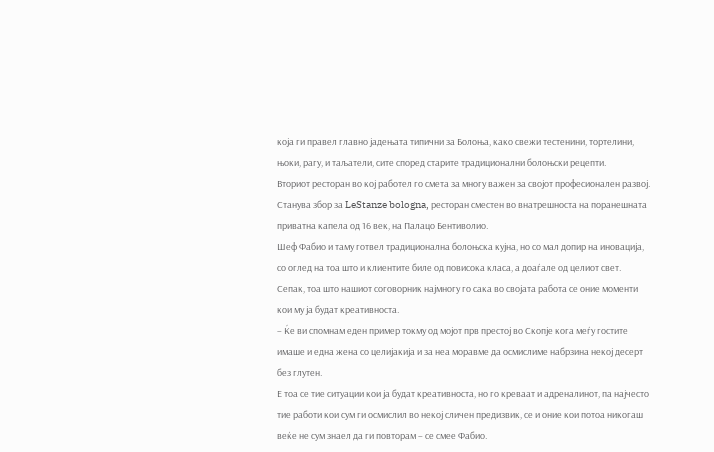која ги правел главно јадењата типични за Болоња, како свежи тестенини, тортелини, њоки, рагу, и таљатели, сите според старите традиционални болоњски рецепти.
Вториот ресторан во кој работел го смета за многу важен за својот професионален развој. Станува збор за LeStanze bologna, ресторан сместен во внатрешноста на поранешната приватна капела од 16 век, на Палацо Бентиволио.
Шеф Фабио и таму готвел традиционална болоњска кујна, но со мал допир на иновација, со оглед на тоа што и клиентите биле од повисока класа, а доаѓале од целиот свет.
Сепак, тоа што нашиот соговорник најмногу го сака во својата работа се оние моменти кои му ја будат креативноста.
– Ќе ви спомнам еден пример токму од мојот прв престој во Скопје кога меѓу гостите имаше и една жена со целијакија и за неа моравме да осмислиме набрзина некој десерт без глутен.
Е тоа се тие ситуации кои ја будат креативноста, но го креваат и адреналинот, па најчесто тие работи кои сум ги осмислил во некој сличен предизвик, се и оние кои потоа никогаш веќе не сум знаел да ги повторам – се смее Фабио.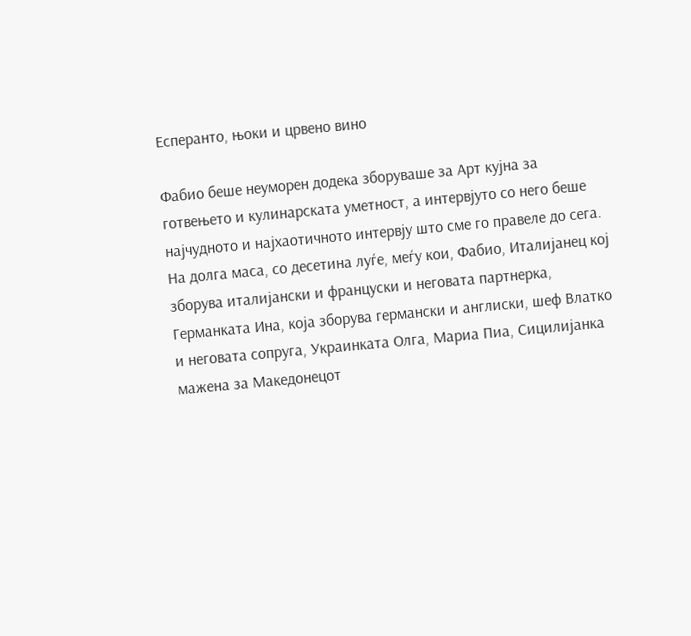Есперанто, њоки и црвено вино

Фабио беше неуморен додека зборуваше за Арт кујна за готвењето и кулинарската уметност, а интервјуто со него беше најчудното и најхаотичното интервју што сме го правеле до сега.
На долга маса, со десетина луѓе, меѓу кои, Фабио, Италијанец кој зборува италијански и француски и неговата партнерка, Германката Ина, која зборува германски и англиски, шеф Влатко и неговата сопруга, Украинката Олга, Мариа Пиа, Сицилијанка мажена за Македонецот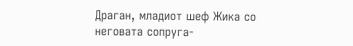Драган, младиот шеф Жика со неговата сопруга-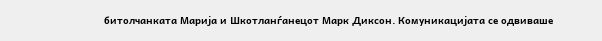битолчанката Марија и Шкотланѓанецот Марк Диксон. Комуникацијата се одвиваше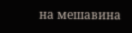на мешавина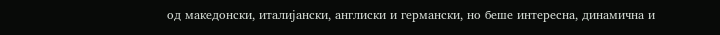од македонски, италијански, англиски и германски, но беше интересна, динамична и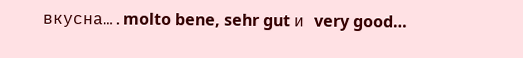вкусна….molto bene, sehr gut и very good…